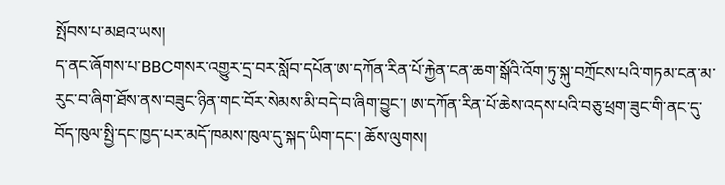སྤོབས་པ་མཐའ་ཡས།
ད་ནང་ཞོགས་པ་BBCགསར་འགྱུར་དྲ་བར་སློབ་དཔོན་ཨ་དཀོན་རིན་པོ་རྐྱེན་ངན་ཆག་སྒོའི་འོག་ཏུ་སྐུ་བཀྲོངས་པའི་གཏམ་ངན་མ་རུང་བ་ཞིག་ཐོས་ནས་བཟུང་ཉིན་གང་བོར་སེམས་མི་བདེ་བ་ཞིག་བྱུང་། ཨ་དཀོན་རིན་པོ་ཆེས་འདས་པའི་བཅུ་ཕྲག་ཟུང་གི་ནང་དུ་བོད་ཁུལ་སྤྱི་དང་ཁྱད་པར་མདོ་ཁམས་ཁུལ་དུ་སྐད་ཡིག་དང་། ཆོས་ལུགས།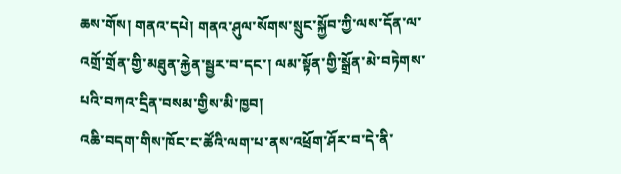ཆས་གོས། གནའ་དཔེ། གནའ་ཤུལ་སོགས་སྲུང་སྐྱོབ་ཀྱི་ལས་དོན་ལ་འགྲོ་གྲོན་གྱི་མཐུན་རྐྱེན་སྦྱར་བ་དང་། ལམ་སྟོན་གྱི་སྒྲོན་མེ་བཏེགས་པའི་བཀའ་དྲིན་བསམ་གྱིས་མི་ཁྱབ།
འཆི་བདག་གིས་ཁོང་ང་ཚོའི་ལག་པ་ནས་འཕྲོག་ཤོར་བ་དེ་ནི་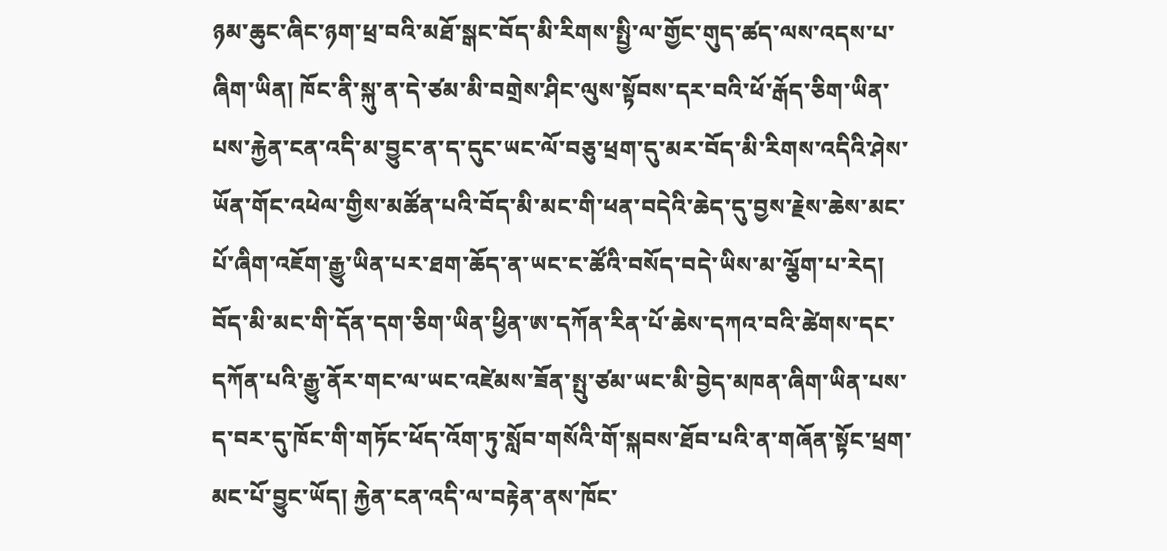ཉམ་ཆུང་ཞིང་ཉག་ཕྲ་བའི་མཐོ་སྒང་བོད་མི་རིགས་སྤྱི་ལ་གྱོང་གུད་ཚད་ལས་འདས་པ་ཞིག་ཡིན། ཁོང་ནི་སྐུ་ན་དེ་ཙམ་མི་བགྲེས་ཤིང་ལུས་སྟོབས་དར་བའི་ཕོ་རྒོད་ཅིག་ཡིན་པས་རྐྱེན་ངན་འདི་མ་བྱུང་ན་ད་དུང་ཡང་ལོ་བཅུ་ཕྲག་དུ་མར་བོད་མི་རིགས་འདིའི་ཤེས་ཡོན་གོང་འཕེལ་གྱིས་མཚོན་པའི་བོད་མི་མང་གི་ཕན་བདེའི་ཆེད་དུ་བྱས་རྗེས་ཆེས་མང་པོ་ཞིག་འཇོག་རྒྱུ་ཡིན་པར་ཐག་ཆོད་ན་ཡང་ང་ཚོའི་བསོད་བདེ་ཡིས་མ་ལྕོག་པ་རེད། བོད་མི་མང་གི་དོན་དག་ཅིག་ཡིན་ཕྱིན་ཨ་དཀོན་རིན་པོ་ཆེས་དཀའ་བའི་ཚེགས་དང་དཀོན་པའི་རྒྱུ་ནོར་གང་ལ་ཡང་འཛེམས་ཟོན་སྤུ་ཙམ་ཡང་མི་བྱེད་མཁན་ཞིག་ཡིན་པས་ད་བར་དུ་ཁོང་གི་གཏོང་ཕོད་འོག་ཏུ་སློབ་གསོའི་གོ་སྐབས་ཐོབ་པའི་ན་གཞོན་སྟོང་ཕྲག་མང་པོ་བྱུང་ཡོད། རྐྱེན་ངན་འདི་ལ་བརྟེན་ནས་ཁོང་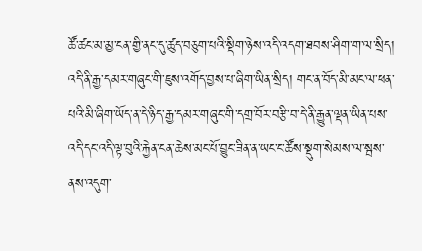ཚོ་ཚང་མ་མྱ་ངན་གྱི་ནང་དུ་ཚུད་བཅུག་པའི་སྡིག་ཉེས་འདི་འདག་ཐབས་ཤིག་ག་ལ་སྲིད།
འདི་ནི་རྒྱ་དམར་གཞུང་གི་ཇུས་འགོད་བྱས་པ་ཞིག་ཡིན་སྲིད། གང་ན་བོད་མི་མང་ལ་ཕན་པའི་མི་ཞིག་ཡོད་ན་དེ་ཉིད་རྒྱ་དམར་གཞུང་གི་དགྲ་བོར་བརྩི་བ་དེ་ནི་རྒྱུན་ལྡན་ཡིན་པས་འདི་དང་འདི་ལྟ་བུའི་རྐྱེན་ངན་ཆེས་མང་པོ་བྱུང་ཟིན་ན་ཡང་ང་ཚོས་སྡུག་སེམས་ལ་སྦས་ནས་འདུག་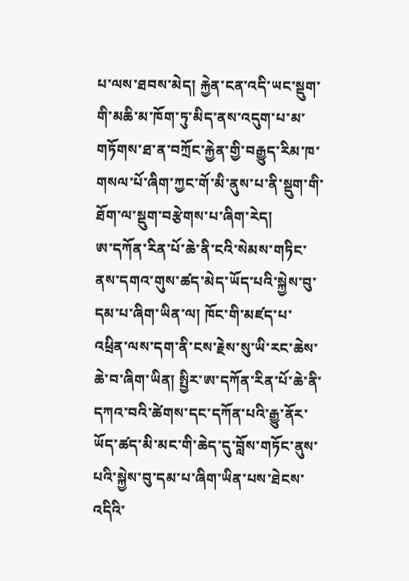པ་ལས་ཐབས་མེད། རྐྱེན་ངན་འདི་ཡང་སྡུག་གི་མཆི་མ་ཁོག་ཏུ་མིད་ནས་འདུག་པ་མ་གཏོགས་ཐ་ན་བཀྲོང་རྐྱེན་གྱི་བརྒྱུད་རིམ་ཁ་གསལ་པོ་ཞིག་ཀྱང་གོ་མི་ནུས་པ་ནི་སྡུག་གི་ཐོག་ལ་སྡུག་བརྩེགས་པ་ཞིག་རེད།
ཨ་དཀོན་རིན་པོ་ཆེ་ནི་ངའི་སེམས་གཏིང་ནས་དགའ་གུས་ཚད་མེད་ཡོད་པའི་སྐྱེས་བུ་དམ་པ་ཞིག་ཡིན་ལ། ཁོང་གི་མཛད་པ་འཕྲིན་ལས་དག་ནི་ངས་རྗེས་སུ་ཡི་རང་ཆེས་ཆེ་བ་ཞིག་ཡིན། སྤྱིར་ཨ་དཀོན་རིན་པོ་ཆེ་ནི་དཀའ་བའི་ཚེགས་དང་དཀོན་པའི་རྒྱུ་ནོར་ཡོད་ཚད་མི་མང་གི་ཆེད་དུ་བློས་གཏོང་ནུས་པའི་སྐྱེས་བུ་དམ་པ་ཞིག་ཡིན་པས་ཐེངས་འདིའི་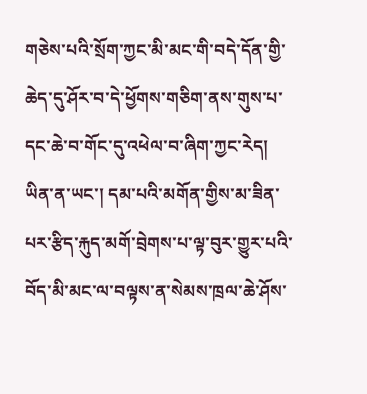གཅེས་པའི་སྲོག་ཀྱང་མི་མང་གི་བདེ་དོན་གྱི་ཆེད་དུ་ཤོར་བ་དེ་ཕྱོགས་གཅིག་ནས་གུས་པ་དང་ཆེ་བ་གོང་དུ་འཕེལ་བ་ཞིག་ཀྱང་རེད། ཡིན་ན་ཡང་། དམ་པའི་མགོན་གྱིས་མ་ཟིན་པར་རྩིད་རྐུད་མགོ་བྲེགས་པ་ལྟ་བུར་གྱུར་པའི་བོད་མི་མང་ལ་བལྟས་ན་སེམས་ཁྲལ་ཆེ་ཤོས་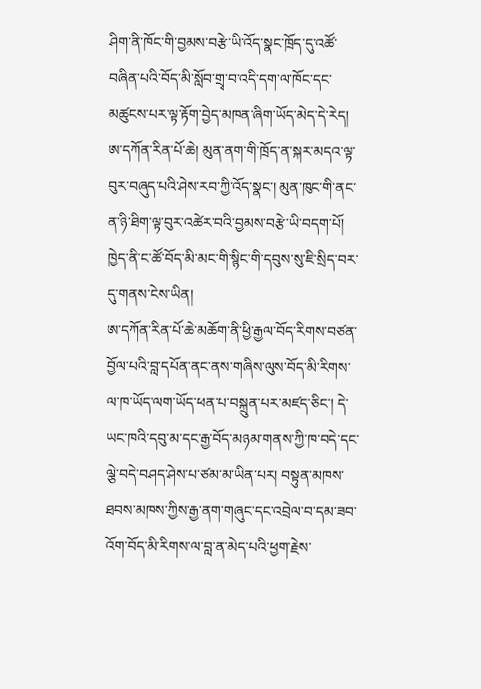ཤིག་ནི་ཁོང་གི་བྱམས་བརྩེ་ཡི་འོད་སྣང་ཁྲོད་དུ་འཚོ་བཞིན་པའི་བོད་མི་སློབ་གྲྭ་བ་འདི་དག་ལ་ཁོང་དང་མཚུངས་པར་ལྟ་རྟོག་བྱེད་མཁན་ཞིག་ཡོད་མེད་དེ་རེད།
ཨ་དཀོན་རིན་པོ་ཆེ། མུན་ནག་གི་ཁྲོད་ན་སྐར་མདའ་ལྟ་བུར་བཞུད་པའི་ཤེས་རབ་ཀྱི་འོད་སྣང་། མུན་ཁུང་གི་ནང་ན་ཉི་ཐིག་ལྟ་བུར་འཚེར་བའི་བྱམས་བརྩེ་ཡི་བདག་པོ། ཁྱེད་ནི་ང་ཚོ་བོད་མི་མང་གི་སྙིང་གི་དབུས་སུ་ཇི་སྲིད་བར་དུ་གནས་ངེས་ཡིན།
ཨ་དཀོན་རིན་པོ་ཆེ་མཆོག་ནི་ཕྱི་རྒྱལ་བོད་རིགས་བཙན་བྱོལ་པའི་བླ་དཔོན་ནང་ནས་གཞིས་ལུས་བོད་མི་རིགས་ལ་ཁ་ཡོད་ལག་ཡོད་ཕན་པ་བསྐྲུན་པར་མཛད་ཅིང་། དེ་ཡང་ཁའི་དབུ་མ་དང་རྒྱ་བོད་མཉམ་གནས་ཀྱི་ཁ་བདེ་དང་ལྕེ་བདེ་བཤད་ཤེས་པ་ཙམ་མ་ཡིན་པར། བསྟུན་མཁས་ཐབས་མཁས་ཀྱིས་རྒྱ་ནག་གཞུང་དང་འབྲེལ་བ་དམ་ཟབ་འོག་བོད་མི་རིགས་ལ་བླ་ན་མེད་པའི་ཕྱག་རྗེས་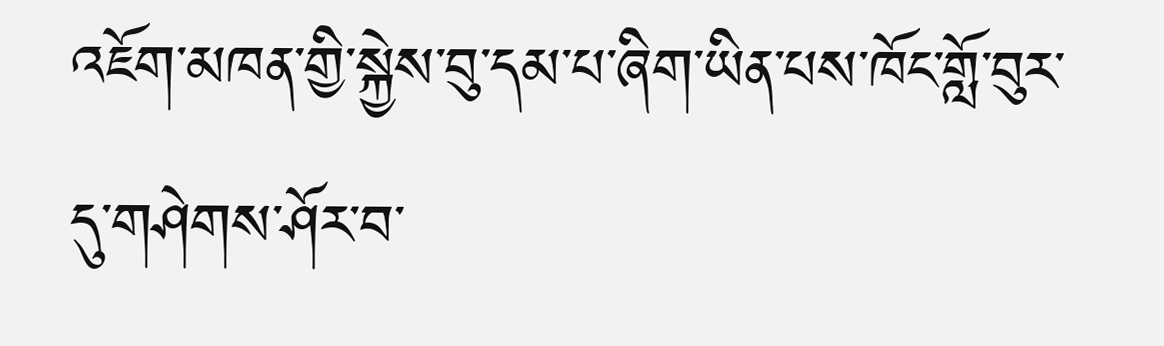འཇོག་མཁན་གྱི་སྐྱེས་བུ་དམ་པ་ཞིག་ཡིན་པས་ཁོང་གློ་བུར་དུ་གཤེགས་ཤོར་བ་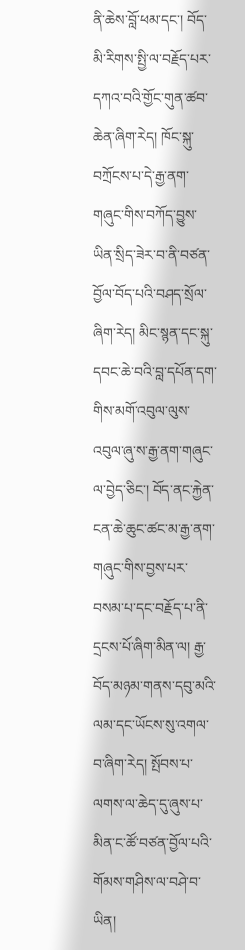ནི་ཆེས་བློ་ཕམ་དང་། བོད་མི་རིགས་སྤྱི་ལ་བརྗོད་པར་དཀའ་བའི་གྱོང་གུན་ཚབ་ཆེན་ཞིག་རེད། ཁོང་སྐུ་བཀྲོངས་པ་དེ་རྒྱ་ནག་གཞུང་གིས་བཀོད་བྱུས་ཡིན་སྲིད་ཟེར་བ་ནི་བཙན་བྱོལ་བོད་པའི་བཤད་སྲོལ་ཞིག་རེད། མིང་སྙན་དང་སྐུ་དབང་ཆེ་བའི་བླ་དཔོན་དག་གིས་མགོ་འབུལ་ལུས་འབུལ་ཞུ་ས་རྒྱ་ནག་གཞུང་ལ་བྱེད་ཅིང་། བོད་ནང་རྐྱེན་ངན་ཆེ་ཆུང་ཚང་མ་རྒྱ་ནག་གཞུང་གིས་བྱས་པར་བསམ་པ་དང་བརྗོད་པ་ནི་དྲངས་པོ་ཞིག་མིན་ལ། རྒྱ་བོད་མཉམ་གནས་དབུ་མའི་ལམ་དང་ཡོངས་སུ་འགལ་བ་ཞིག་རེད། སྤོབས་པ་ལགས་ལ་ཆེད་དུ་ཞུས་པ་མིན་ང་ཚོ་བཙན་བྱོལ་པའི་གོམས་གཤིས་ལ་བཤེ་བ་ཡིན།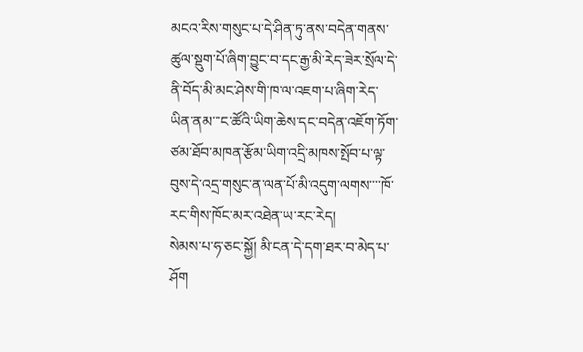མངའ་རིས་གསུང་པ་དེ་ཤིན་ཏུ་ནས་བདེན་གནས་ཚུལ་སྡུག་པོ་ཞིག་བྱུང་བ་དང་རྒྱ་མི་རེད་ཟེར་སྲོལ་དེ་ནི་བོད་མི་མང་ཤེས་གི་ཁ་ལ་འཇག་པ་ཞིག་རེད་ཡིན་ནམ་་་ང་ཚོའི་ཡིག་ཆེས་དང་བདེན་འཇོག་ཏོག་ཙམ་ཐོབ་མཁན་རྩོམ་ཡིག་འདྲི་མཁས་སྤོབ་པ་ལྟ་བུས་དེ་འདྲ་གསུང་ན་ལན་པོ་མི་འདུག་ལགས་་་་ཁོ་རང་གིས་ཁོང་མར་འཐེན་ཡ་རང་རེད།
སེམས་པ་ཧ་ཅང་སྐྱོ། མི་ངན་དེ་དག་ཐར་བ་མེད་པ་ཤོག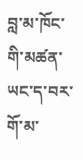བླ་མ་ཁོང་གི་མཚན་ཡང་ད་བར་གོ་མ་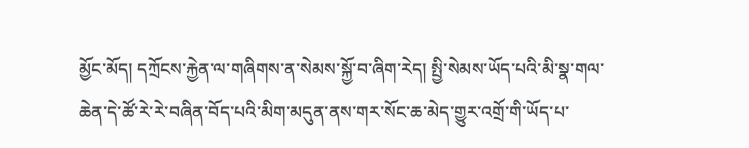མྱོང་མོད། དཀྲོངས་རྐྱེན་ལ་གཞིགས་ན་སེམས་སྐྱོ་བ་ཞིག་རེད། སྤྱི་སེམས་ཡོད་པའི་མི་སྣ་གལ་ཆེན་དེ་ཚོ་རེ་རེ་བཞིན་བོད་པའི་མིག་མདུན་ནས་གར་སོང་ཆ་མེད་གྱུར་འགྲོ་གི་ཡོད་པ་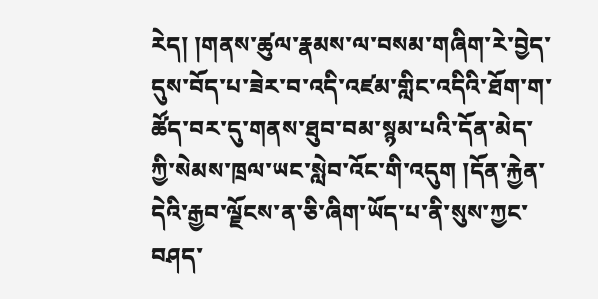རེད། །གནས་ཚུལ་རྣམས་ལ་བསམ་གཞིག་རེ་བྱེད་དུས་བོད་པ་ཟེར་བ་འདི་འཛམ་གླིང་འདིའི་ཐོག་ག་ཚོད་བར་དུ་གནས་ཐུབ་བམ་སྙམ་པའི་དོན་མེད་ཀྱི་སེམས་ཁྲལ་ཡང་སླེབ་འོང་གི་འདུག །དོན་རྐྱེན་དེའི་རྒྱབ་ལྗོངས་ན་ཅི་ཞིག་ཡོད་པ་ནི་སུས་ཀྱང་བཤད་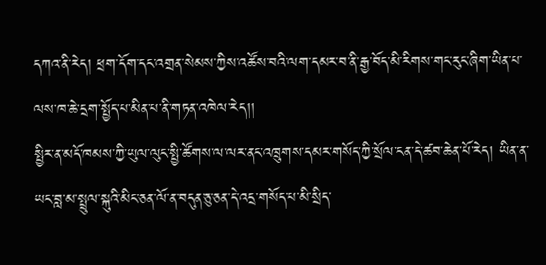དཀའ་ནི་རེད། ཕྲག་དོག་དང་འགྲན་སེམས་ཀྱིས་འཚོས་བའི་ལག་དམར་བ་ནི་རྒྱ་བོད་མི་རིགས་གང་རུང་ཞིག་ཡིན་པ་ལས་ཁ་ཆེ་དྲག་སྤྱོད་པ་མིན་པ་ནི་གཏན་འཁེལ་རེད།།
སྤྱིར་ན་མདོ་ཁམས་ཀྱི་ཡུལ་ལུང་སྤྱི་ཚོགས་ལ་ལར་ནང་འཁྲུགས་དམར་གསོད་ཀྱི་སྲོལ་ངན་དེ་ཚབ་ཆེན་པོ་རེད། ཡིན་ན་ཡང་བླ་མ་སྤྲུལ་སྐུའི་མིང་ཅན་ལོ་ན་བདུན་ཅུ་ཅན་དེ་འདྲ་གསོད་པ་མི་སྲིད་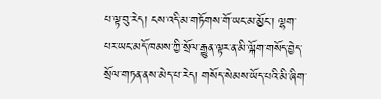པ་ལྟ་བུ་རེད། ངས་འདི་མ་གཏོགས་གོ་ཡང་མ་མྱོང་། ལྷག་པར་ཡང་མདོ་ཁམས་ཀྱི་སྲོལ་རྒྱུན་ལྟར་ན་མི་ལྐོག་གསོད་བྱེད་སྲོལ་གཏན་ནས་མེད་པ་རེད། གསོད་སེམས་ཡོད་པའི་མི་ཞིག་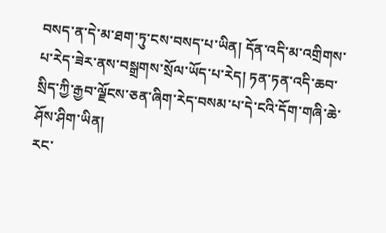བསད་ན་དེ་མ་ཐག་ཏུ་ངས་བསད་པ་ཡིན། དོན་འདི་མ་འགྲིགས་པ་རེད་ཟེར་ནས་བསྒྲགས་སྲོལ་ཡོད་པ་རེད། ཏན་ཏན་འདི་ཆབ་སྲིད་ཀྱི་རྒྱབ་ལྗོངས་ཅན་ཞིག་རེད་བསམ་པ་དེ་ངའི་དོག་གཞི་ཆེ་ཤོས་ཤིག་ཡིན།
རང་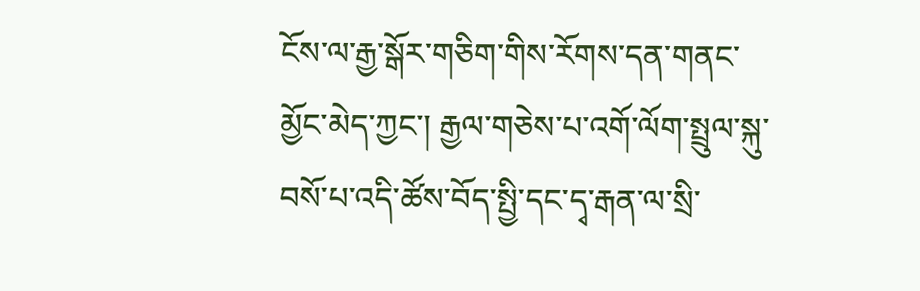ངོས་ལ་རྒྱ་སྒོར་གཅིག་གིས་རོགས་དན་གནང་མྱོང་མེད་ཀྱང་། རྒྱལ་གཅེས་པ་འགོ་ལོག་སྤྲུལ་སྐུ་བསོ་པ་འདི་ཚོས་བོད་སྤྱི་དང་དྭ་རྒན་ལ་སྲི་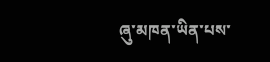ཞུ་མཁན་ཡིན་པས་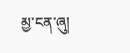མྱ་ངན་ཞུ།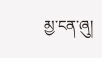མྱ་ངན་ཞུ།